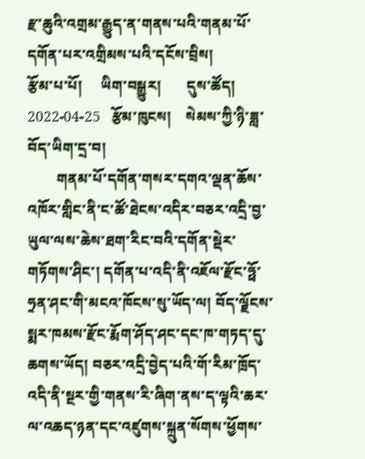རྫ་ཆུའི་འགྲམ་རྒྱུད་ན་གནས་པའི་གནམ་པོ་དགོན་པར་འགྲིམས་པའི་དངོས་བྲིས།
རྩོམ་པ་པོ།     ཡིག་བསྒྱུར།       དུས་ཚོད།   2022-04-25   རྩོམ་ཁུངས།    སེམས་ཀྱི་ཉི་ཟླ་བོད་ཡིག་དྲ་བ།
        གནམ་པོ་དགོན་གསར་དགའ་ལྡན་ཆོས་འཁོར་གླིང་ནི་ང་ཚོ་ཐེངས་འདིར་བཅར་འདྲི་བྱ་ཡུལ་ལས་ཆེས་ཐག་རིང་བའི་དགོན་སྡེར་གཏོགས་ཤིང་། དགོན་པ་འདི་ནི་འཇོལ་རྫོང་ཧྥོ་ཧྲན་ཤང་གི་མངའ་ཁོངས་སུ་ཡོད་ལ། བོད་ལྗོངས་སྨར་ཁམས་རྫོང་རྨོག་ཤོད་ཤང་དང་ཁ་གཏད་དུ་ཆགས་ཡོད། བཅར་འདྲི་བྱེད་པའི་གོ་རིམ་ཁྲོད་འདི་ནི་སྔར་གྱི་གནས་རི་ཞིག་ནས་ད་ལྟའི་ཆར་ལ་འཆད་ཉན་དང་འཛུགས་སྐྲུན་སོགས་ཕྱོགས་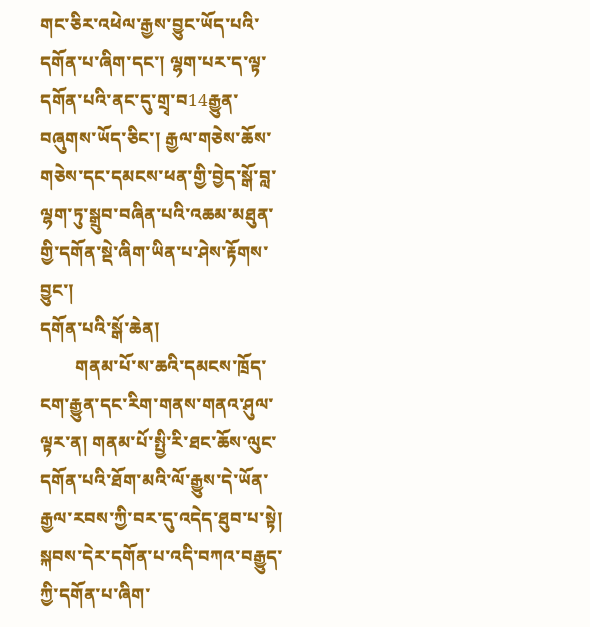གང་ཅིར་འཕེལ་རྒྱས་བྱུང་ཡོད་པའི་དགོན་པ་ཞིག་དང་། ལྷག་པར་ད་ལྟ་དགོན་པའི་ནང་དུ་གྲྭ་བ14རྒྱུན་བཞུགས་ཡོད་ཅིང་། རྒྱལ་གཅེས་ཆོས་གཅེས་དང་དམངས་ཕན་གྱི་བྱེད་སྒོ་བླ་ལྷག་ཏུ་སྒྲུབ་བཞིན་པའི་འཆམ་མཐུན་གྱི་དགོན་སྡེ་ཞིག་ཡིན་པ་ཤེས་རྟོགས་བྱུང་།
དགོན་པའི་སྒོ་ཆེན།
        གནམ་པོ་ས་ཆའི་དམངས་ཁྲོད་ངག་རྒྱུན་དང་རིག་གནས་གནའ་ཤུལ་ལྟར་ན། གནམ་པོ་སྤྱི་རི་ཐང་ཆོས་ལུང་དགོན་པའི་ཐོག་མའི་ལོ་རྒྱུས་དེ་ཡོན་རྒྱལ་རབས་ཀྱི་བར་དུ་འདེད་ཐུབ་པ་སྟེ། སྐབས་དེར་དགོན་པ་འདི་བཀའ་བརྒྱུད་ཀྱི་དགོན་པ་ཞིག་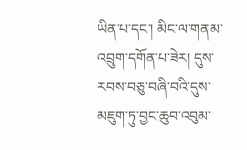ཡིན་པ་དང་། མིང་ལ་གནམ་འབྲུག་དགོན་པ་ཟེར། དུས་རབས་བཅུ་བཞི་བའི་དུས་མཇུག་ཏུ་བྱང་ཆུབ་འབུམ་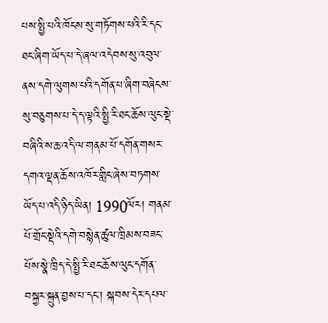པས་སྤྱི་པའི་ཁོངས་སུ་གཏོགས་པའི་རི་དང་ཐང་ཞིག་ཡོད་པ་དེ་ཞལ་འདེབས་སུ་འབུལ་ནས་དགེ་ལུགས་པའི་དགོན་པ་ཞིག་བཞེངས་སུ་བཅུགས་པ་དེ་ད་ལྟའི་སྤྱི་རི་ཐང་ཆོས་ལུང་སྡེ་བཞིའི་ས་ཆ་འདི་ལ་གནམ་པོ་དགོན་གསར་དགའ་ལྡན་ཆོས་འཁོར་གླིང་ཞེས་བཏགས་ཡོད་པ་འདི་ཉིད་ཡིན། 1990ལོར། གནམ་པོ་གྲོང་སྡེའི་དགེ་བསྙེན་ཚུལ་ཁྲིམས་བཟང་པོས་སྣེ་ཁྲིད་དེ་སྤྱི་རི་ཐང་ཆོས་ལུང་དགོན་བསྐྱར་སྐྲུན་བྱས་པ་དང་། སྐབས་དེར་དཔལ་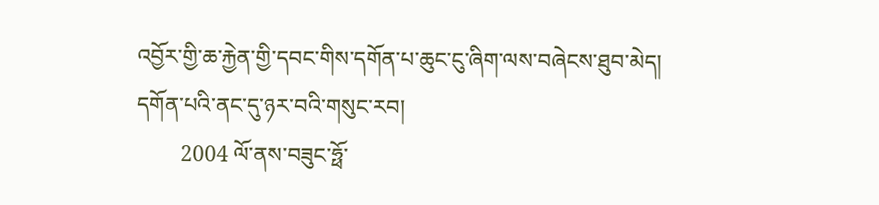འབྱོར་གྱི་ཆ་རྐྱེན་གྱི་དབང་གིས་དགོན་པ་ཆུང་ངུ་ཞིག་ལས་བཞེངས་ཐུབ་མེད།
དགོན་པའི་ནང་དུ་ཉར་བའི་གསུང་རབ།
        2004 ལོ་ནས་བཟུང་ཧྥོ་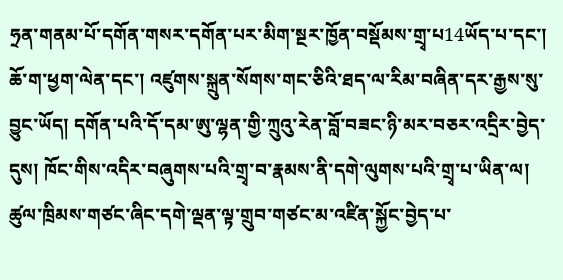ཧྲན་གནམ་པོ་དགོན་གསར་དགོན་པར་མིག་སྔར་ཁྱོན་བསྡོམས་གྲྭ་པ14ཡོད་པ་དང་། ཆོ་ག་ཕྱག་ལེན་དང་། འཛུགས་སྐྲུན་སོགས་གང་ཅིའི་ཐད་ལ་རིམ་བཞིན་དར་རྒྱས་སུ་བྱུང་ཡོད། དགོན་པའི་དོ་དམ་ཨུ་ལྷན་གྱི་ཀྲུའུ་རེན་བློ་བཟང་ཉི་མར་བཅར་འདྲིར་བྱེད་དུས། ཁོང་གིས་འདིར་བཞུགས་པའི་གྲྭ་བ་རྣམས་ནི་དགེ་ལུགས་པའི་གྲྭ་པ་ཡིན་ལ། ཚུལ་ཁྲིམས་གཙང་ཞིང་དགེ་ལྡན་ལྟ་གྲུབ་གཙང་མ་འཛིན་སྐྱོང་བྱེད་པ་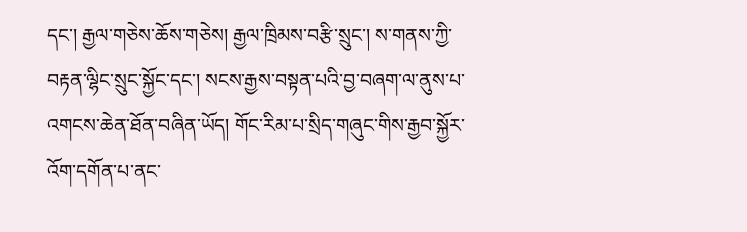དང་། རྒྱལ་གཅེས་ཆོས་གཅེས། རྒྱལ་ཁྲིམས་བརྩི་སྲུང་། ས་གནས་ཀྱི་བརྟན་ལྷིང་སྲུང་སྐྱོང་དང་། སངས་རྒྱས་བསྟན་པའི་བྱ་བཞག་ལ་ནུས་པ་འགངས་ཆེན་ཐོན་བཞིན་ཡོད། གོང་རིམ་པ་སྲིད་གཞུང་གིས་རྒྱབ་སྐྱོར་འོག་དགོན་པ་ནང་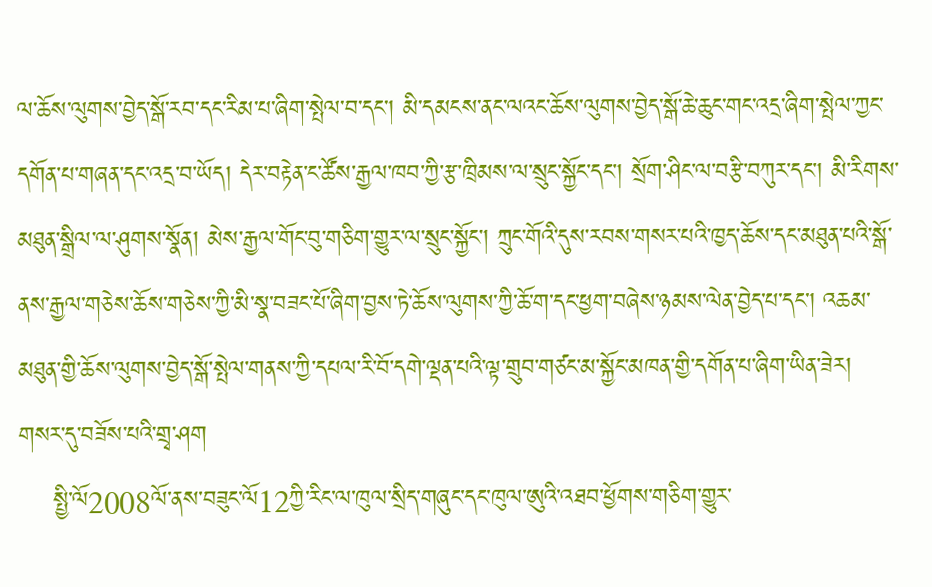ལ་ཆོས་ལུགས་བྱེད་སྒོ་རབ་དང་རིམ་པ་ཞིག་སྤེལ་བ་དང་། མི་དམངས་ནང་ལའང་ཆོས་ལུགས་བྱེད་སྒོ་ཆེ་ཆུང་གང་འདྲ་ཞིག་སྤེལ་ཀྱང་དགོན་པ་གཞན་དང་འདྲ་བ་ཡོད། དེར་བརྟེན་ང་ཚོས་རྒྱལ་ཁབ་ཀྱི་རྩ་ཁྲིམས་ལ་སྲུང་སྐྱོང་དང་། སྲོག་ཤིང་ལ་བརྩི་བཀུར་དང་། མི་རིགས་མཐུན་སྒྲིལ་ལ་ཤུགས་སྣོན། མེས་རྒྱལ་གོང་བུ་གཅིག་གྱུར་ལ་སྲུང་སྐྱོང་། ཀྲུང་གོའི་དུས་རབས་གསར་པའི་ཁྱད་ཆོས་དང་མཐུན་པའི་སྒོ་ནས་རྒྱལ་གཅེས་ཆོས་གཅེས་ཀྱི་མི་སྣ་བཟང་པོ་ཞིག་བྱས་ཏེ་ཆོས་ལུགས་ཀྱི་ཆོ་ག་དང་ཕྱག་བཞེས་ཉམས་ལེན་བྱེད་པ་དང་། འཆམ་མཐུན་གྱི་ཆོས་ལུགས་བྱེད་སྒོ་སྤེལ་གནས་ཀྱི་དཔལ་རི་བོ་དགེ་ལྡན་པའི་ལྟ་གྲུབ་གཙང་མ་སྐྱོང་མཁན་གྱི་དགོན་པ་ཞིག་ཡིན་ཟེར།
གསར་དུ་བཟོས་པའི་གྲྭ་ཤག
    སྤྱི་ལོ2008ལོ་ནས་བཟུང་ལོ12ཀྱི་རིང་ལ་ཁུལ་སྲིད་གཞུང་དང་ཁུལ་ཨུའི་འཐབ་ཕྱོགས་གཅིག་གྱུར་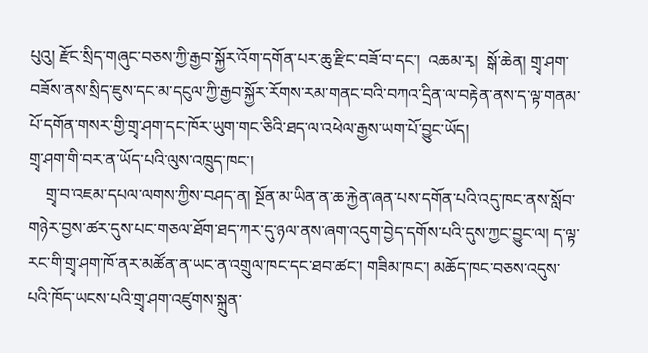པུའུ། རྫོང་སྲིད་གཞུང་བཅས་ཀྱི་རྒྱབ་སྐྱོར་འོག་དགོན་པར་ཆུ་རྫིང་བཟོ་བ་དང་།  འཆམ་རྭ།  སྒོ་ཆེན། གྲྭ་ཤག་བཟོས་ནས་སྲིད་ཇུས་དང་མ་དངུལ་ཀྱི་རྒྱབ་སྐྱོར་རོགས་རམ་གནང་བའི་བཀའ་དྲིན་ལ་བརྟེན་ནས་ད་ལྟ་གནམ་པོ་དགོན་གསར་གྱི་གྲྭ་ཤག་དང་ཁོར་ཡུག་གང་ཅིའི་ཐད་ལ་འཕེལ་རྒྱས་ཡག་པོ་བྱུང་ཡོད།
གྲྭ་ཤག་གི་བར་ན་ཡོད་པའི་ལུས་འཁྲུད་ཁང་།
    གྲྭ་བ་འཇམ་དཔལ་ལགས་ཀྱིས་བཤད་ན། སྔོན་མ་ཡིན་ན་ཆ་རྐྱེན་ཞན་པས་དགོན་པའི་འདུ་ཁང་ནས་སློབ་གཉེར་བྱས་ཚར་དུས་པང་གཅལ་ཐོག་ཐད་ཀར་དུ་ཉལ་ནས་ཞག་འདུག་བྱེད་དགོས་པའི་དུས་ཀྱང་བྱུང་ལ། ད་ལྟ་རང་གི་གྲྭ་ཤག་ཁོ་ནར་མཚོན་ན་ཡང་ན་འགྲུལ་ཁང་དང་ཐབ་ཚང་། གཟིམ་ཁང་། མཆོད་ཁང་བཅས་འདུས་པའི་ཁོད་ཡངས་པའི་གྲྭ་ཤག་འཛུགས་སྐྲུན་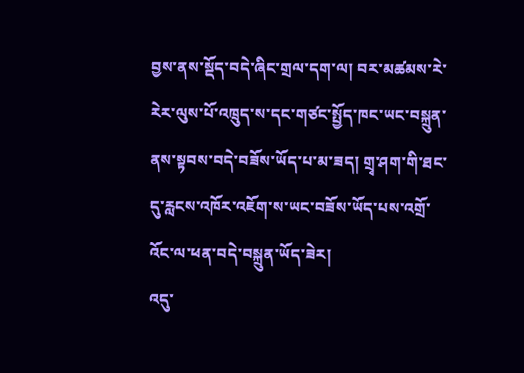བྱས་ནས་སྡོད་བདེ་ཞིང་གྲལ་དག་ལ། བར་མཚམས་རེ་རེར་ལུས་པོ་འཁྲུད་ས་དང་གཙང་སྤྱོད་ཁང་ཡང་བསྐྲུན་ནས་སྟབས་བདེ་བཟོས་ཡོད་པ་མ་ཟད། གྲྭ་ཤག་གི་ཐང་དུ་རླངས་འཁོར་འཇོག་ས་ཡང་བཟོས་ཡོད་པས་འགྲོ་འོང་ལ་ཕན་བདེ་བསྐྲུན་ཡོད་ཟེར།
འདུ་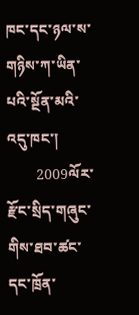ཁང་དང་ཉལ་ས་གཉིས་ཀ་ཡིན་པའི་སྔོན་མའི་འདུ་ཁང་།
        2009ལོར་རྫོང་སྲིད་གཞུང་གིས་ཐབ་ཚང་དང་ཁྲོན་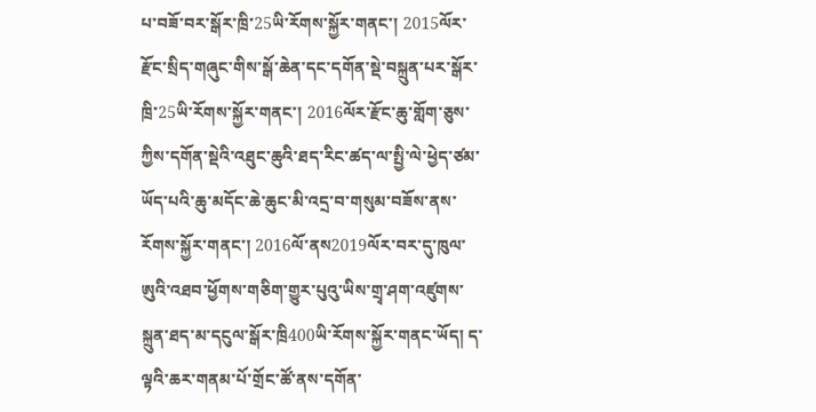པ་བཟོ་བར་སྒོར་ཁྲི་25ཡི་རོགས་སྐྱོར་གནང་། 2015ལོར་རྫོང་སྲིད་གཞུང་གིས་སྒོ་ཆེན་དང་དགོན་སྡེ་བསྐྲུན་པར་སྒོར་ཁྲི་25ཡི་རོགས་སྐྱོར་གནང་། 2016ལོར་རྫོང་ཆུ་གློག་ཅུས་ཀྱིས་དགོན་སྡེའི་འཐུང་ཆུའི་ཐད་རིང་ཚད་ལ་སྤྱི་ལེ་ཕྱེད་ཙམ་ཡོད་པའི་ཆུ་མདོང་ཆེ་ཆུང་མི་འདྲ་བ་གསུམ་བཟོས་ནས་རོགས་སྐྱོར་གནང་། 2016ལོ་ནས2019ལོར་བར་དུ་ཁུལ་ཨུའི་འཐབ་ཕྱོགས་གཅིག་གྱུར་པུའུ་ཡིས་གྲྭ་ཤག་འཛུགས་སྐྲུན་ཐད་མ་དངུལ་སྒོར་ཁྲི400ཡི་རོགས་སྐྱོར་གནང་ཡོད། ད་ལྟའི་ཆར་གནམ་པོ་གྲོང་ཚོ་ནས་དགོན་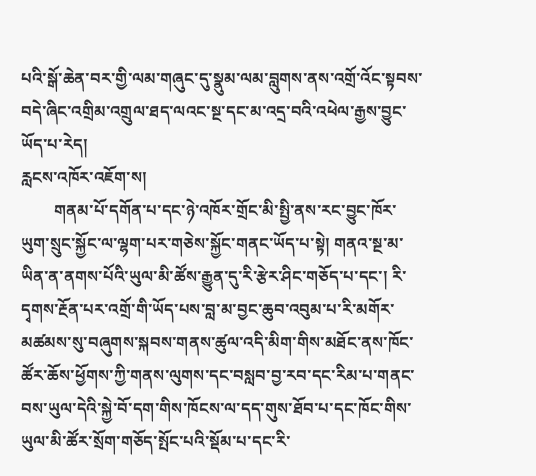པའི་སྒོ་ཆེན་བར་གྱི་ལམ་གཞུང་དུ་སྣུམ་ལམ་བླུགས་ནས་འགྲོ་འོང་སྟབས་བདེ་ཞིང་འགྲིམ་འགྲུལ་ཐད་ལའང་སྔ་དང་མ་འདྲ་བའི་འཕེལ་རྒྱས་བྱུང་ཡོད་པ་རེད།
རླངས་འཁོར་འཇོག་ས།
        གནམ་པོ་དགོན་པ་དང་ཉེ་འཁོར་གྲོང་མི་སྤྱི་ནས་རང་བྱུང་ཁོར་ཡུག་སྲུང་སྐྱོང་ལ་ལྷག་པར་གཅེས་སྐྱོང་གནང་ཡོད་པ་སྟེ། གནའ་སྔ་མ་ཡིན་ན་ནགས་པོའི་ཡུལ་མི་ཚོས་རྒྱུན་དུ་རི་རྩེར་ཤིང་གཅོད་པ་དང་། རི་དྭགས་རྔོན་པར་འགྲོ་གི་ཡོད་པས་བླ་མ་བྱང་ཆུབ་འབུམ་པ་རི་མགོར་མཚམས་སུ་བཞུགས་སྐབས་གནས་ཚུལ་འདི་མིག་གིས་མཐོང་ནས་ཁོང་ཚོར་ཆོས་ཕྱོགས་ཀྱི་གནས་ལུགས་དང་བསླབ་བྱ་རབ་དང་རིམ་པ་གནང་བས་ཡུལ་དེའི་སྐྱེ་བོ་དག་གིས་ཁོངས་ལ་དད་གུས་ཐོབ་པ་དང་ཁོང་གིས་ཡུལ་མི་ཚོར་སྲོག་གཅོད་སྤོང་པའི་སྡོམ་པ་དང་རི་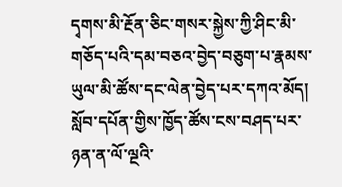དྭགས་མི་རྔོན་ཅིང་གསར་སྐྱེས་ཀྱི་ཤིང་མི་གཅོད་པའི་དམ་བཅའ་བྱེད་བཅུག་པ་རྣམས་ཡུལ་མི་ཚོས་དང་ལེན་བྱེད་པར་དཀའ་མོད། སློབ་དཔོན་གྱིས་ཁྱོད་ཚོས་ངས་བཤད་པར་ཉན་ན་ལོ་ལྔའི་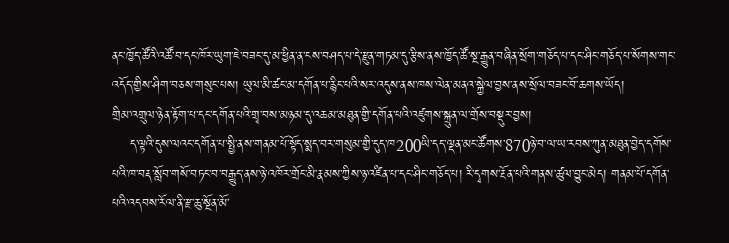ནང་ཁྱོད་ཚོའི་འཚོ་བ་དང་ཁོར་ཡུག་ཇེ་བཟང་དུ་མ་ཕྱིན་ན་ངས་བཤད་པ་དེ་རྫུན་གཏམ་དུ་རྩིས་ནས་ཁྱོད་ཚོ་སྔ་རྒྱུན་བཞིན་སྲོག་གཅོད་པ་དང་ཤིང་གཅོད་པ་སོགས་གང་འདོད་གྱིས་ཤིག་བཅས་གསུང་པས། ཡུལ་མི་ཚང་མ་དགོན་པ་རྙིང་པའི་སར་འདུས་ནས་ཁས་ལེན་མནའ་སྐྱེལ་བྱས་ནས་སྲོལ་བཟང་བོ་ཆགས་ཡོད།
གྲིམ་འགྲུལ་ཉེན་རྟོག་པ་དང་དགོན་པའི་གྲྭ་བས་མཉམ་དུ་འཆམ་མཐུན་གྱི་དགོན་པའི་འཛུགས་སྐྲུན་ལ་གྲོས་བསྡུར་བྱས།
    ད་ལྟའི་དུས་ལའང་དགོན་པ་སྤྱི་ནས་གནམ་པོ་སྟོད་སྨད་བར་གསུམ་གྱི་དུད་ཁ200ཡི་དད་ལྡན་མང་ཚོགས་870ཉེ་བ་ལ་ཡ་རབས་ཀུན་མཐུན་བྱེད་དགོས་པའི་ཁ་བརྡ་སློབ་གསོ་བཏང་བ་བརྒྱུད་ནས་ཉེ་འཁོར་གྲོང་མི་རྣམས་ཀྱིས་ཉ་འཛིན་པ་དང་ཤིང་གཅོད་པ། རི་དྭགས་རྔོན་པའི་གནས་ཚུལ་བྱུང་མེད། གནམ་པོ་དགོན་པའི་འདབས་རོལ་ནི་རྫ་ཆུ་སྔོན་མོ་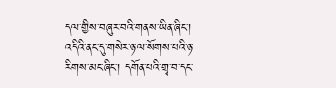དལ་གྱིས་བཞུར་བའི་གནས་ཡིན་ཞིང་། འདིའི་ནང་དུ་གསེར་ཉ་ལ་སོགས་པའི་ཉ་རིགས་མང་ཞིང་། དགོན་པའི་གྲྭ་བ་དང་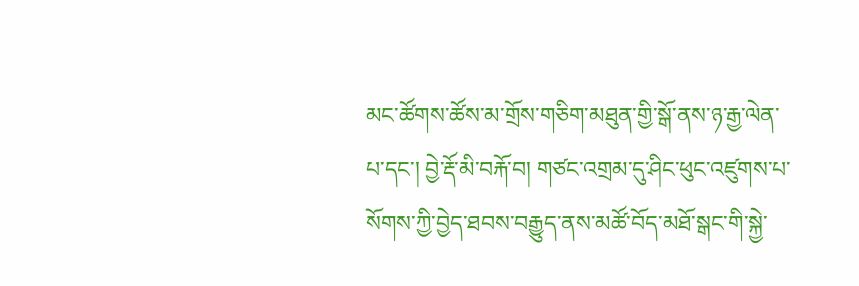མང་ཚོགས་ཚོས་མ་གྲོས་གཅིག་མཐུན་གྱི་སྒོ་ནས་ཉ་རྒྱ་ལེན་པ་དང་། བྱེ་རྡོ་མི་བརྐོ་བ། གཙང་འགྲམ་དུ་ཤིང་ཕུང་འཛུགས་པ་སོགས་ཀྱི་བྱེད་ཐབས་བརྒྱུད་ནས་མཚོ་བོད་མཐོ་སྒང་གི་སྐྱེ་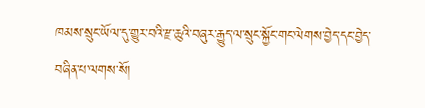ཁམས་སྲུང་ཡོལ་དུ་གྱུར་བའི་རྫ་ཆུའི་བཞུར་རྒྱུད་ལ་སྲུང་སྐྱོང་གང་ལེགས་བྱེད་དང་བྱེད་བཞིན་པ་ལགས་སོ།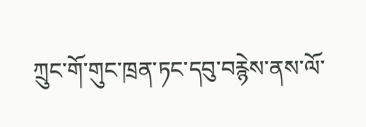ཀྲུང་གོ་གུང་ཁྲན་ཏང་དབུ་བརྙེས་ནས་ལོ་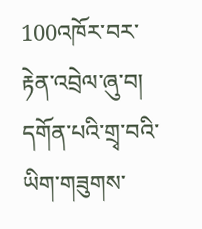100འཁོར་བར་རྟེན་འབྲེལ་ཞུ་བ།
དགོན་པའི་གྲྭ་བའི་ཡིག་གཟུགས་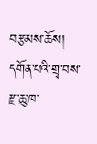བརྩམས་ཆོས།
དགོན་པའི་གྲྭ་བས་རྫ་ཆུ་ཁ་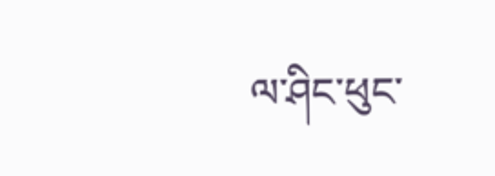ལ་ཤིང་ཕུང་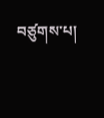བཙུགས་པ།